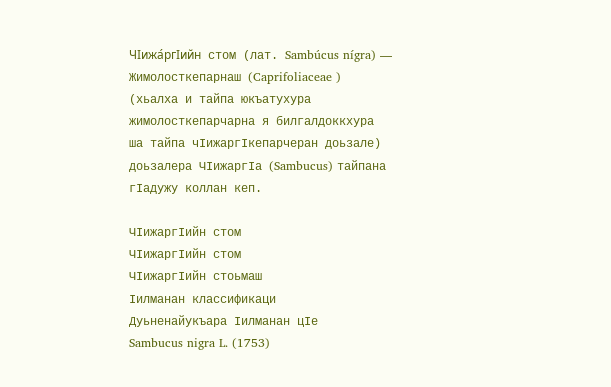ЧӀижа́ргӀийн стом (лат. Sambúcus nígra) — Жимолосткепарнаш (Caprifoliaceae ) (хьалха и тайпа юкъатухура жимолосткепарчарна я билгалдоккхура ша тайпа чӀижаргӀкепарчеран доьзале) доьзалера ЧӀижаргӀа (Sambucus) тайпана гӀадужу коллан кеп.

ЧӀижаргӀийн стом
ЧӀижаргӀийн стом
ЧӀижаргӀийн стоьмаш
Ӏилманан классификаци
Дуьненайукъара Ӏилманан цӀе
Sambucus nigra L. (1753)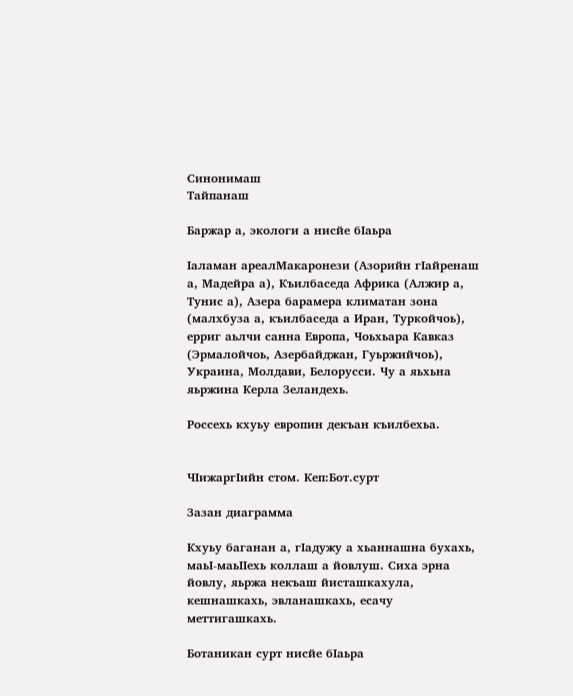Синонимаш
Тайпанаш

Баржар а, экологи а нисйе бӀаьра

Ӏаламан ареалМакаронези (Азорийн гӀайренаш а, Мадейра а), Къилбаседа Африка (Алжир а, Тунис а), Азера барамера климатан зона (малхбуза а, къилбаседа а Иран, Туркойчоь), ерриг аьлчи санна Европа, Чоьхьара Кавказ (Эрмалойчоь, Азербайджан, Гуьржийчоь), Украина, Молдави, Белорусси. Чу а яьхьна яьржина Керла Зеландехь.

Россехь кхуьу европин декъан къилбехьа.


ЧӀижаргӀийн стом. Кеп:Бот.сурт

Зазан диаграмма

Кхуьу баганан а, гӀадужу а хьаннашна бухахь, маьӀ-маьӀӀехь коллаш а йовлуш. Сиха эрна йовлу, яьржа некъаш йисташкахула, кешнашкахь, эвланашкахь, есачу меттигашкахь.

Ботаникан сурт нисйе бӀаьра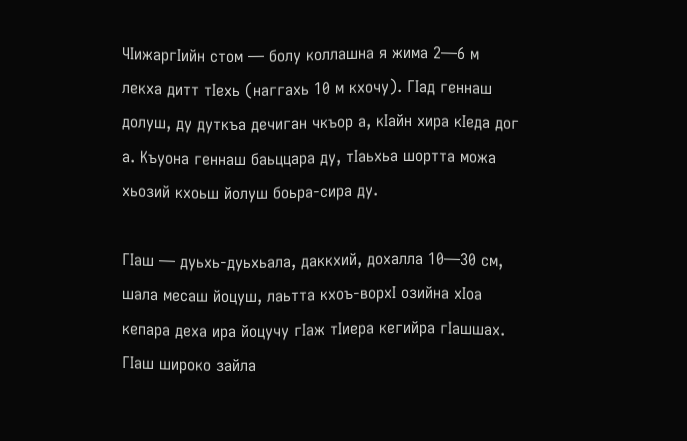ЧӀижаргӀийн стом — болу коллашна я жима 2—6 м лекха дитт тӀехь (наггахь 10 м кхочу). ГӀад геннаш долуш, ду дуткъа дечиган чкъор а, кӀайн хира кӀеда дог а. Къуона геннаш баьццара ду, тӀаьхьа шортта можа хьозий кхоьш йолуш боьра-сира ду.

ГӀаш — дуьхь-дуьхьала, даккхий, дохалла 10—30 см, шала месаш йоцуш, лаьтта кхоъ-ворхӀ озийна хӀоа кепара деха ира йоцучу гӀаж тӀиера кегийра гӀашшах. ГӀаш широко зайла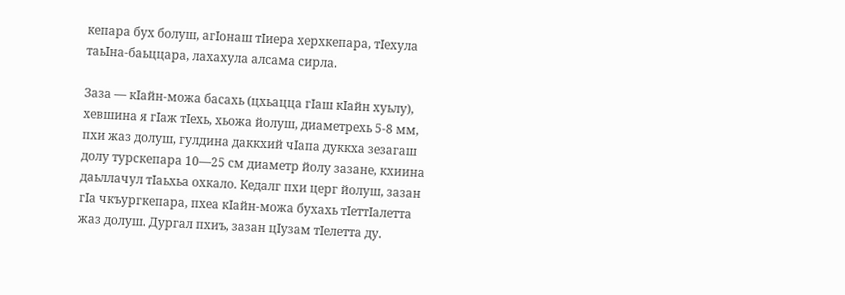кепара бух болуш, агӀонаш тӀиера херхкепара, тӀехула таьӀна-баьццара, лахахула алсама сирла.

Заза — кӀайн-можа басахь (цхьацца гӀаш кӀайн хуьлу), хевшина я гӀаж тӀехь, хьожа йолуш, диаметрехь 5-8 мм, пхи жаз долуш, гулдина даккхий чӀапа дуккха зезагаш долу турскепара 10—25 см диаметр йолу зазане, кхиина даьллачул тӀаьхьа охкало. Кедалг пхи церг йолуш, зазан гӀа чкъургкепара, пхеа кӀайн-можа бухахь тӀеттӀалетта жаз долуш. Дургал пхиъ, зазан цӀузам тӀелетта ду.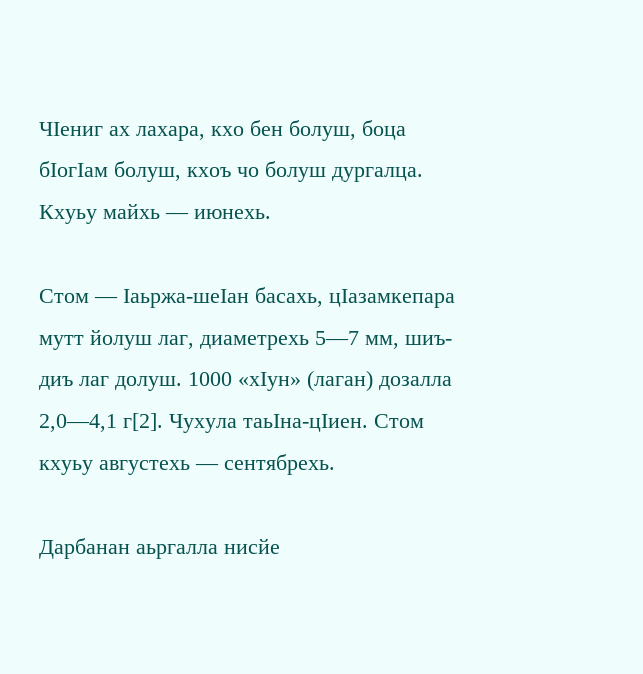ЧӀениг ах лахара, кхо бен болуш, боца бӀогӀам болуш, кхоъ чо болуш дургалца. Кхуьу майхь — июнехь.

Стом — Ӏаьржа-шеӀан басахь, цӀазамкепара мутт йолуш лаг, диаметрехь 5—7 мм, шиъ-диъ лаг долуш. 1000 «хӀун» (лаган) дозалла 2,0—4,1 г[2]. Чухула таьӀна-цӀиен. Стом кхуьу августехь — сентябрехь.

Дарбанан аьргалла нисйе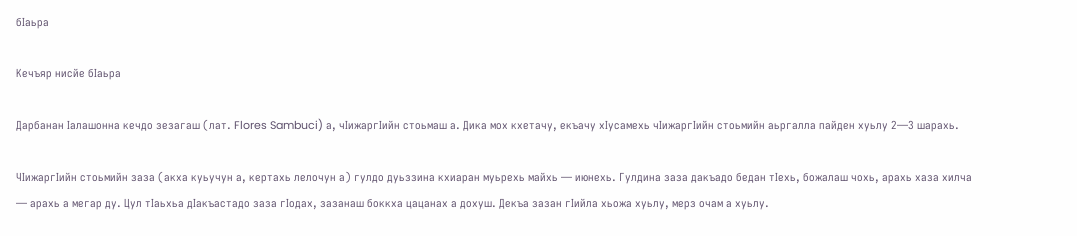бӀаьра

Кечъяр нисйе бӀаьра

Дарбанан Ӏалашонна кечдо зезагаш (лат. Flores Sambuci) а, чӀижаргӀийн стоьмаш а. Дика мох кхетачу, екъачу хӀусамехь чӀижаргӀийн стоьмийн аьргалла пайден хуьлу 2—3 шарахь.

ЧӀижаргӀийн стоьмийн заза (акха куьучун а, кертахь лелочун а) гулдо дуьззина кхиаран муьрехь майхь — июнехь. Гулдина заза дакъадо бедан тӀехь, божалаш чохь, арахь хаза хилча — арахь а мегар ду. Цул тӀаьхьа дӀакъастадо заза гӀодах, зазанаш боккха цацанах а дохуш. Декъа зазан гӀийла хьожа хуьлу, мерз очам а хуьлу.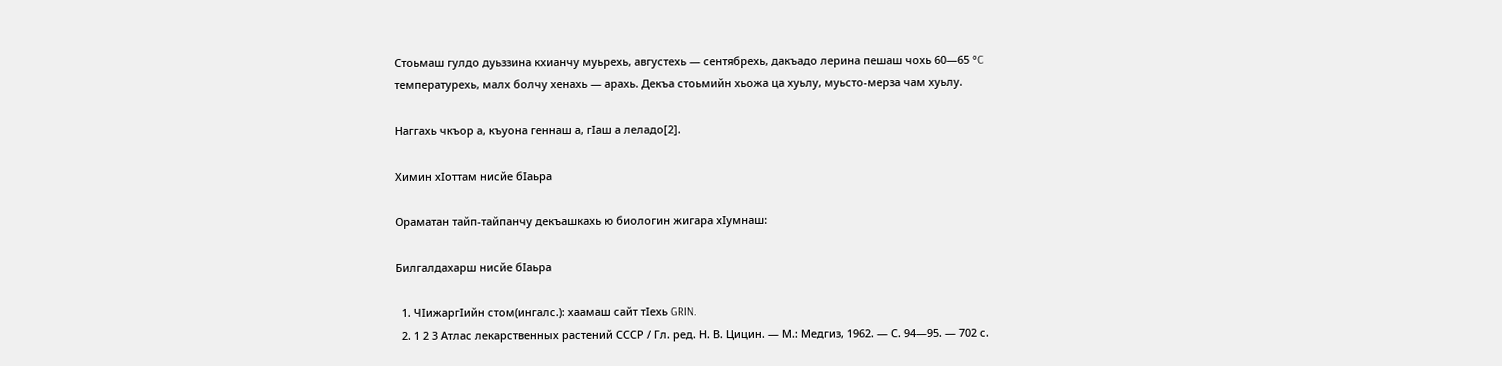Стоьмаш гулдо дуьззина кхианчу муьрехь, августехь — сентябрехь, дакъадо лерина пешаш чохь 60—65 °C температурехь, малх болчу хенахь — арахь. Декъа стоьмийн хьожа ца хуьлу, муьсто-мерза чам хуьлу.

Наггахь чкъор а, къуона геннаш а, гӀаш а леладо[2].

Химин хӀоттам нисйе бӀаьра

Ораматан тайп-тайпанчу декъашкахь ю биологин жигара хӀумнаш:

Билгалдахарш нисйе бӀаьра

  1. ЧӀижаргӀийн стом(ингалс.): хаамаш сайт тӀехь GRIN.
  2. 1 2 3 Атлас лекарственных растений СССР / Гл. ред. Н. В. Цицин. — М.: Медгиз, 1962. — С. 94—95. — 702 с.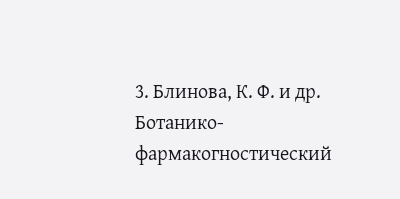3. Блинова, К. Ф. и др. Ботанико-фармакогностический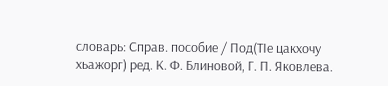словарь: Справ. пособие / Под(ТӀе цакхочу хьажорг) ред. К. Ф. Блиновой, Г. П. Яковлева.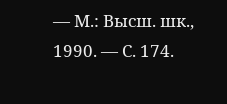— М.: Высш. шк., 1990. — С. 174.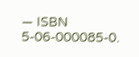— ISBN 5-06-000085-0.